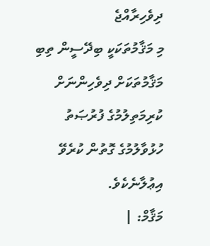ދިވެހިރާއްޖެ
މި މަޤާމުތަކަކީ ބިދޭސީން ތިބި މަޤާމުތަކަށް ދިވެހިންނަށް ކުރިމަތިލުމުގެ ފުރުޞަތު ހުޅުވާލުމުގެ ގޮތުން ކުރެވޭ އިޢުލާނެކެވެ.
މަޤާމް: |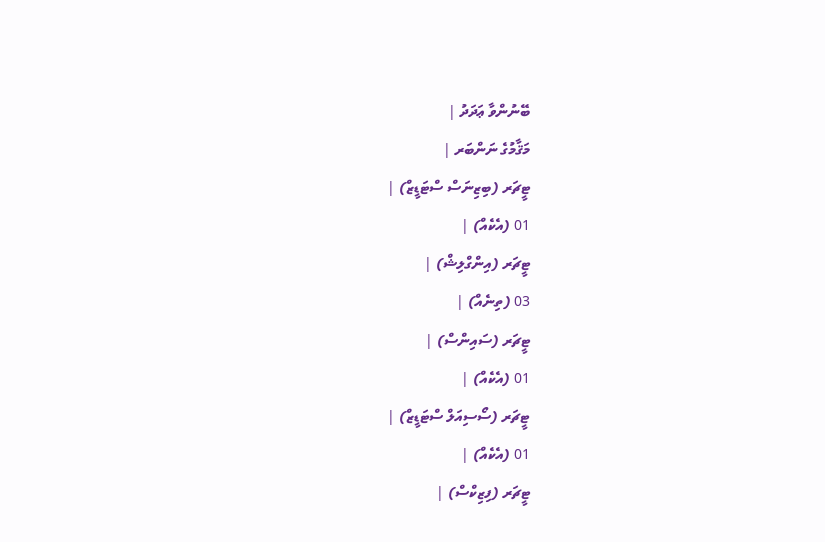ބޭނުންވާ ޢަދަދު |
މަޤާމުގެ ނަންބަރ |
ޓީޗަރ (ބިޒިނަސް ސްޓަޑީޒް) |
01 (އެކެއް) |
ޓީޗަރ (އިންގްލިޝް) |
03 (ތިނެއް) |
ޓީޗަރ (ސައިންސް) |
01 (އެކެއް) |
ޓީޗަރ (ސޯސިއަލް ސްޓަޑީޒް) |
01 (އެކެއް) |
ޓީޗަރ (ފިޒިކްސް) |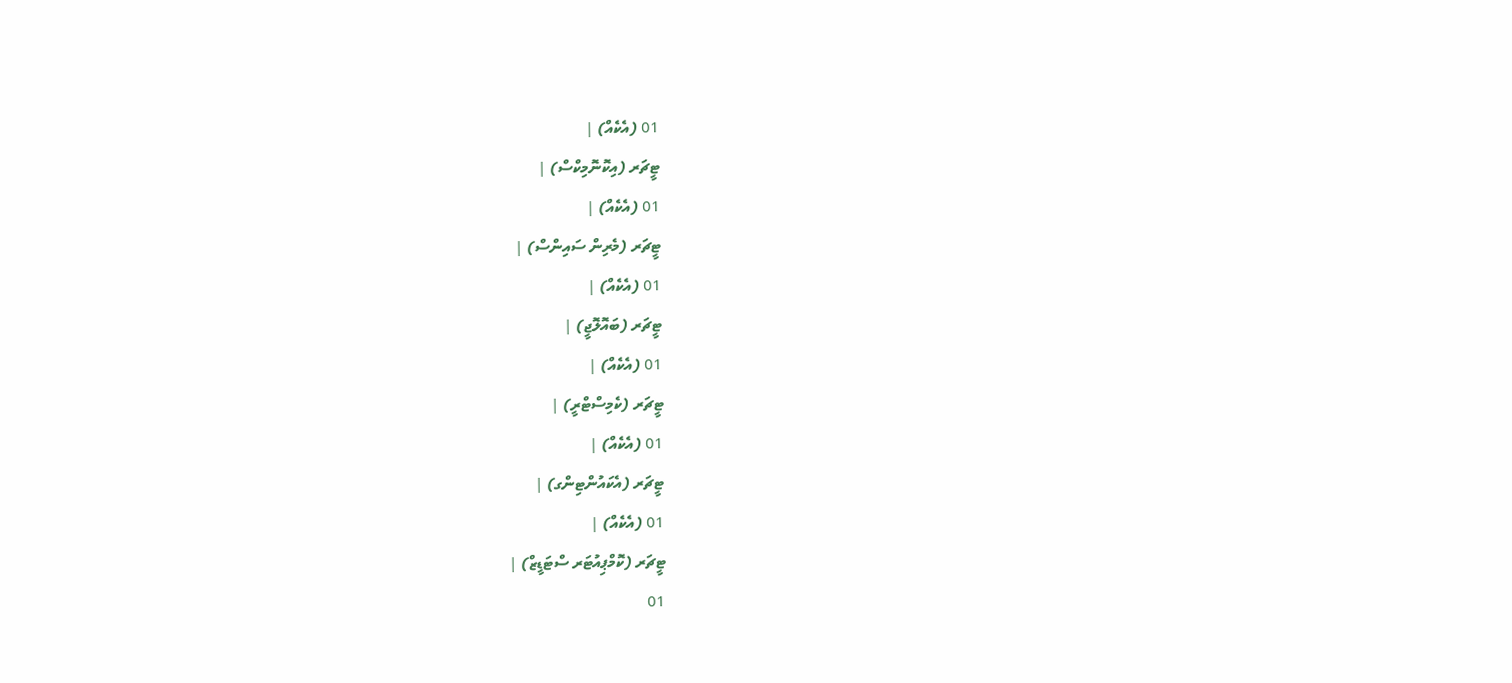01 (އެކެއް) |
ޓީޗަރ (އިކޮނޮމިކްސް) |
01 (އެކެއް) |
ޓީޗަރ (މެރިން ސައިންސް) |
01 (އެކެއް) |
ޓީޗަރ (ބައޮލޮޖީ) |
01 (އެކެއް) |
ޓީޗަރ (ކެމިސްޓްރީ) |
01 (އެކެއް) |
ޓީޗަރ (އެކައުންޓިންގ) |
01 (އެކެއް) |
ޓީޗަރ (ކޮމްޕިއުޓަރ ސްޓަޑީޒް) |
01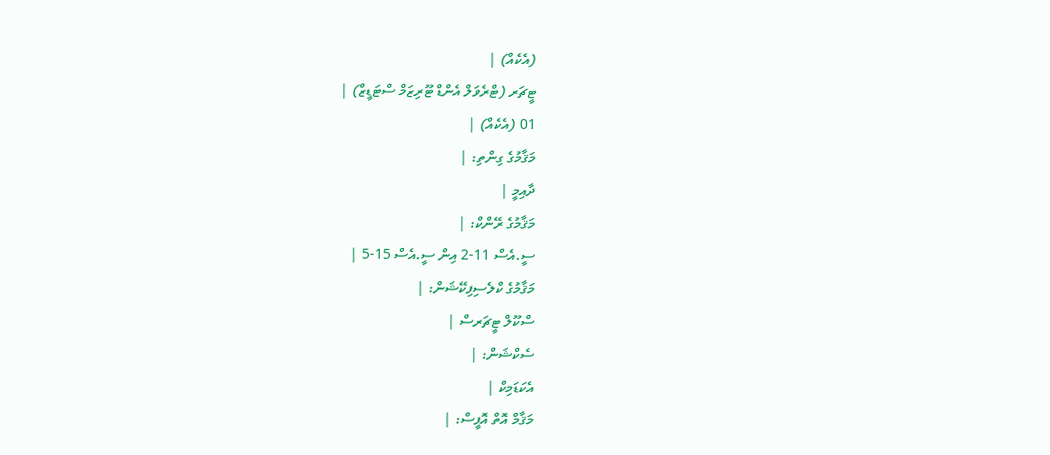(އެކެއް) |
ޓީޗަރ (ޓްރެވަލް އެންޑް ޓޫރިޒަމް ސްޓަޑީޒް) |
01 (އެކެއް) |
މަޤާމުގެ ގިންތި: |
ދާއިމީ |
މަޤާމުގެ ރޭންކް: |
ސީ.އެސް 11-2 އިން ސީ.އެސް 15-5 |
މަޤާމުގެ ކްލެސިފިކޭޝަން: |
ސްކޫލް ޓީޗަރސް |
ސެކްޝަން: |
އެކަޑަމިކް |
މަޤާމް އޮތް އޮފީސް: |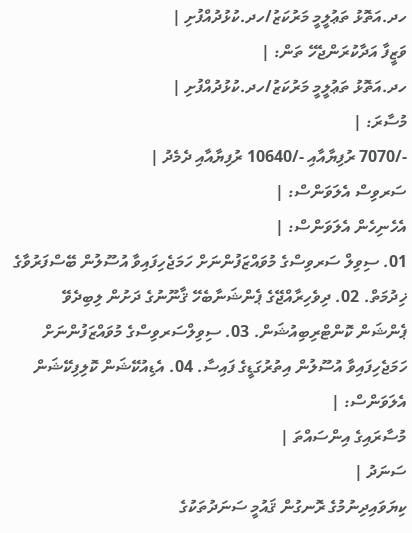ހދ.އަތޮޅު ތަޢުލީމީ މަރުކަޒު/ހދ.ކުޅުދުއްފުށި |
ވަޒީފާ އަދާކުރަންޖެހޭ ތަން: |
ހދ.އަތޮޅު ތަޢުލީމީ މަރުކަޒު/ހދ.ކުޅުދުއްފުށި |
މުސާރަ: |
-/7070 ރުފިޔާއާއި -/10640 ރުފިޔާއާއި ދެމެދު |
ސަރވިސް އެލަވަންސް: |
އެހެނިހެން އެލަވަންސް: |
01. ސިވިލް ސަރވިސްގެ މުވައްޒަފުންނަށް ހަމަޖެހިފައިވާ އުސޫލުން ބޭސްފަރުވާގެ ޚިދުމަތް. 02. ދިވެހިރާއްޖޭގެ ޕެންޝަނާބެހޭ ޤާނޫނުގެ ދަށުން ލިބިދެވޭ ޕެންޝަން ކޮންޓްރިބިއުޝަން. 03. ސިވިލްސަރވިސްގެ މުވައްޒަފުންނަށް ހަމަޖެހިފައިވާ އުސޫލުން އިތުރުގަޑީގެ ފައިސާ. 04. އެޑިއުކޭޝަން ކޮލިފިކޭޝަން އެލަވަންސް: |
މުސާރައިގެ އިންސައްތަ |
ސަނަދު |
ކިޔަވައިދިނުމުގެ ރޮނގުން ޤައުމީ ސަނަދުތަކުގެ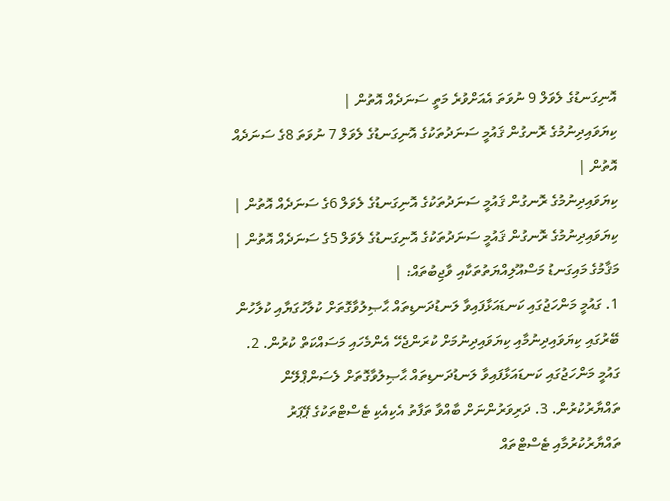އޮނިގަނޑުގެ ލެވަލް 9 ނުވަތަ އެއަށްވުރެ މަތީ ސަނަދެއް އޮތުން |
ކިޔަވައިދިނުމުގެ ރޮނގުން ޤައުމީ ސަނަދުތަކުގެ އޮނިގަނޑުގެ ލެވަލް 7 ނުވަތަ 8ގެ ސަނަދެއް އޮތުން |
ކިޔަވައިދިނުމުގެ ރޮނގުން ޤައުމީ ސަނަދުތަކުގެ އޮނިގަނޑުގެ ލެވަލް 6ގެ ސަނަދެއް އޮތުން |
ކިޔަވައިދިނުމުގެ ރޮނގުން ޤައުމީ ސަނަދުތަކުގެ އޮނިގަނޑުގެ ލެވަލް 5ގެ ސަނަދެއް އޮތުން |
މަޤާމުގެ މައިގަނޑު މަސްއޫލިއްޔަތުތަކާއި ވާޖިބުތައް: |
1. ގައުމީ މަންހަޖުގައި ކަނޑައަޅާފައިވާ ލަނޑުދަނޑިތައް ޙާޞިލުވާގޮތަށް ކުލާހުގަޔާއި ކުލާހުން ބޭރުގައި ކިޔަވައިދިނުމާއި ކިޔަވައިދިނުމަށް ކުރަންޖެހޭ އެންމެހައި މަސައްކަތް ކުރުން. 2. ގައުމީ މަންހަޖުގައި ކަނޑައަޅާފައިވާ ލަނޑުދަނޑިތައް ޙާޞިލުވާގޮތަށް ލެސަންޕްލޭން ތައްޔާރުކުރުން. 3. ދަރިވަރުންނަށް ބާއްވާ ތަފާތު އެކިއެކި ޓެސްޓްތަކުގެ ޕޭޕަރު ތައްޔާރުކުރުމާއި ޓެސްޓްތައް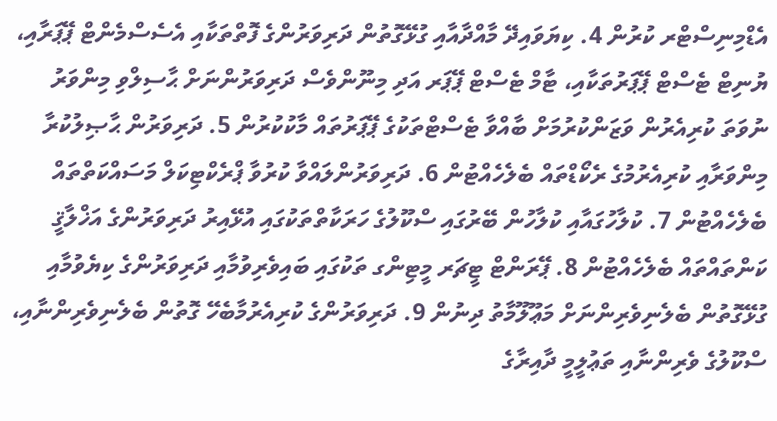އެޑްމިނިސްޓްރ ކުރުން 4. ކިޔަވައިދޭ މާއްދާއާއި ގުޅޭގޮތުން ދަރިވަރުންގެ ފޮތްތަކާއި އެސެސްމެންޓް ޕޭޕަރާއި، ޔުނިޓް ޓެސްޓް ޕޭޕަރުތަކާއި، ޓާމް ޓެސްޓް ޕޭޕަރ އަދި މިނޫންވެސް ދަރިވަރުންނަށް ޙާސިލްވި މިންވަރު ނުވަތަ ކުރިއެރުން ވަޒަންކުރުމަށް ބާއްވާ ޓެސްޓްތަކުގެ ޕޭޕަރުތައް މާކުކުރުން 5. ދަރިވަރުން ޙާޞިލުކުރާ މިންވަރާއި ކުރިއެރުމުގެ ރެކޯޑްތައް ބެލެހެއްޓުން 6. ދަރިވަރުންލައްވާ ކުރުވާ ޕްރެކްޓިކަލް މަސައްކަތްތައް ބެލެހެއްޓުން 7. ކުލާހުގައާއި ކުލާހުން ބޭރުގައި ސްކޫލުގެ ހަރަކާތްތަކުގައި އުޅޭއިރު ދަރިވަރުންގެ އަޚްލާޤީ ކަންތައްތައް ބެލެހެއްޓުން 8. ޕޭރަންޓް ޓީޗަރ މީޓިންގ ތަކުގައި ބައިވެރިވުމާއި ދަރިވަރުންގެ ކިޔެވުމާއި ގުޅޭގޮތުން ބެލެނިވެރިންނަށް މަޢޫލޫމާތު ދިނުން 9. ދަރިވަރުންގެ ކުރިއެރުމާބެހޭ ގޮތުން ބެލެނިވެރިންނާއި، ސްކޫލުގެ ވެރިންނާއި ތަޢުލީމީ ދާއިރާގެ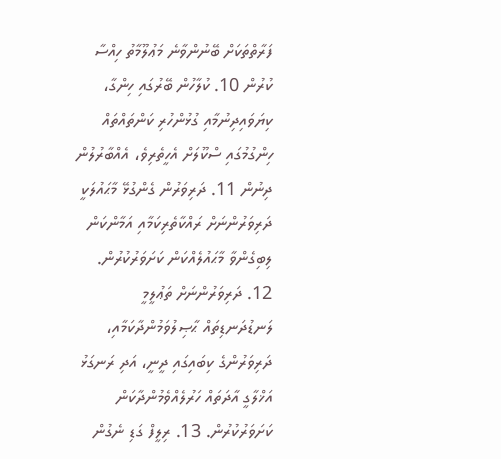ފަރާތްތަކަށް ބޭނުންވާނެ މަޢުލޫމާތު ހިއްސާ ކުރުން 10. ކުލާހުން ބޭރުގައި ހިންގާ، ކިޔަވައިދިނުމާއި ގުޅުންހުރި ކަންތައްތައް ހިންގުމުގައި ސްކޫލަށް އެހީތެރިވެ، އެއްބާރުލުން ދިނުން 11. ދަރިވަރުން ގެންގުޅޭ މާޙައުލަކީ ދަރިވަރުންނަށް ރައްކާތެރިކަމާއި އަމާންކަން ލިބިގެންވާ މާޙައުލެއްކަން ކަށަވަރުކުރުން. 12. ދަރިވަރުންނަށް ތަޢުލީމީ ލަނޑުދަނޑިތައް ޙާޞިލުވަމުންދާކަމާއި، ދަރިވަރުންގެ ކިބައިގައި ދީނީ، އަދި ރަނގަޅު އަޚްލާގީ އާދަތައް ހަރުލެއްވެމުންދާކަން ކަށަވަރުކުރުން. 13. ރިލީފް ގަޑި ނެގުން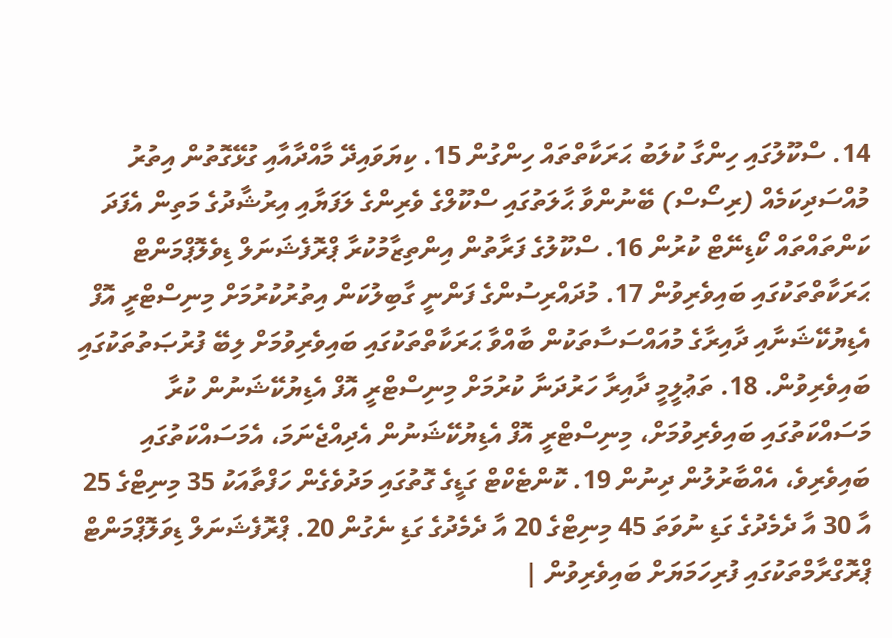14. ސްކޫލުގައި ހިންގާ ކުލަބު ޙަރަކާތްތައް ހިންގުން 15. ކިޔަވައިދޭ މާއްދާއާއި ގުޅޭގޮތުން އިތުރު މުއްސަދިކަމެއް (ރިސޯސް) ބޭނުންވާ ޙާލަތުގައި ސްކޫލްގެ ވެރިންގެ ލަފަޔާއި އިރުޝާދުގެ މަތިން އެފަދަ ކަންތައްތައް ކޯޑިނޭޓް ކުރުން 16. ސްކޫލުގެ ފަރާތުން އިންތިޒާމުކުރާ ޕްރޮފެޝަނަލް ޑިވެލޮޕްމަންޓް ޙަރަކާތްތަކުގައި ބައިވެރިވުން 17. މުދައްރިސުންގެ ފަންނީ ގާބިލުކަން އިތުރުކުރުމަށް މިނިސްޓްރީ އޮފް އެޑިޔުކޭޝަނާއި ދާއިރާގެ މުއައްސަސާތަކުން ބާއްވާ ޙަރަކާތްތަކުގައި ބައިވެރިވުމަށް ލިބޭ ފުރުޞަތުތަކުގައި ބައިވެރިވުން. 18. ތަޢުލީމީ ދާއިރާ ހަރުދަނާ ކުރުމަށް މިނިސްޓްރީ އޮފް އެޑިޔުކޭޝަނުން ކުރާ މަސައްކަތުގައި ބައިވެރިވުމަށް، މިނިސްޓްރީ އޮފް އެޑިޔުކޭޝަނުން އެދިއްޖެނަމަ، އެމަސައްކަތުގައި ބައިވެރިވެ، އެއްބާރުލުން ދިނުން 19. ކޮންޓެކްޓް ގަޑީގެ ގޮތުގައި މަދުވެގެން ހަފްތާއަކު 35 މިނިޓްގެ 25 އާ 30 އާ ދެމެދުގެ ގަޑި ނުވަތަ 45 މިނިޓްގެ 20 އާ ދެމެދުގެ ގަޑި ނެގުން 20. ޕްރޮފެޝަނަލް ޑިވަލޮޕްމަންޓް ޕްރޮގްރާމްތަކުގައި ފުރިހަމަޔަށް ބައިވެރިވުން |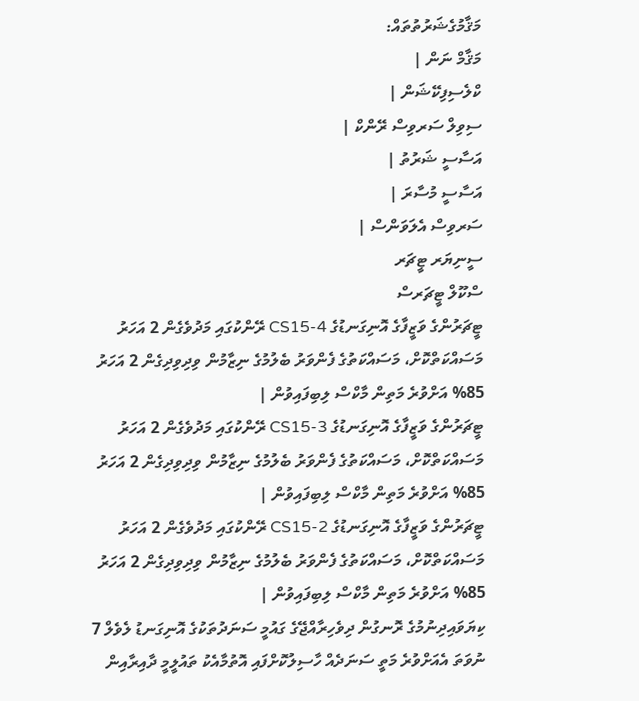މަޤާމުގެޝަރުތުތައް:
މަޤާމް ނަން |
ކްލެސިފިކޭޝަން |
ސިވިލް ސަރވިސް ރޭންކް |
އަސާސީ ޝަރުތު |
އަސާސީ މުސާރަ |
ސަރވިސް އެލަވަންސް |
ސީނިޔަރ ޓީޗަރ
ސްކޫލް ޓީޗަރސް
ޓީޗަރުންގެ ވަޒީފާގެ އޮނިގަނޑުގެ CS15-4 ރޭންކުގައި މަދުވެގެން 2 އަހަރު މަސައްކަތްކޮށް، މަސައްކަތުގެ ފެންވަރު ބެލުމުގެ ނިޒާމުން ވިދިވިދިގެން 2 އަހަރު 85% އަށްވުރެ މަތިން މާކްސް ލިބިފައިވުން |
ޓީޗަރުންގެ ވަޒީފާގެ އޮނިގަނޑުގެ CS15-3 ރޭންކުގައި މަދުވެގެން 2 އަހަރު މަސައްކަތްކޮށް، މަސައްކަތުގެ ފެންވަރު ބެލުމުގެ ނިޒާމުން ވިދިވިދިގެން 2 އަހަރު 85% އަށްވުރެ މަތިން މާކްސް ލިބިފައިވުން |
ޓީޗަރުންގެ ވަޒީފާގެ އޮނިގަނޑުގެ CS15-2 ރޭންކުގައި މަދުވެގެން 2 އަހަރު މަސައްކަތްކޮށް، މަސައްކަތުގެ ފެންވަރު ބެލުމުގެ ނިޒާމުން ވިދިވިދިގެން 2 އަހަރު 85% އަށްވުރެ މަތިން މާކްސް ލިބިފައިވުން |
ކިޔަވައިދިނުމުގެ ރޮނގުން ދިވެހިރާއްޖޭގެ ގައުމީ ސަނަދުތަކުގެ އޮނިގަނޑު ލެވެލް 7 ނުވަތަ އެއަށްވުރެ މަތީ ސަނަދެއް ހާސިލުކޮށްފައި އޮތުމާއެކު ތައުލީމީ ދާއިރާއިން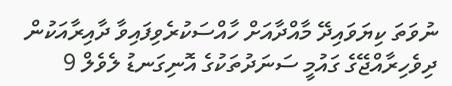ނުވަތަ ކިޔަވައިދޭ މާއްދާއަށް ހާއްސަކުރެވިފައިވާ ދާއިރާއަކުން ދިވެހިރާއްޖޭގެ ގައުމީ ސަނަދުތަކުގެ އޮނިގަނޑު ލެވެލް 9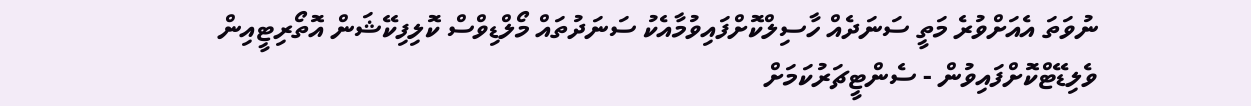ނުވަތަ އެއަށްވުރެ މަތީ ސަނަދެއް ހާސިލްކޮށްފައިވުމާއެކު ސަނަދުތައް މޯލްޑިވްސް ކޮލިފިކޭޝަން އޮތޯރިޓީއިން ވެލިޑޭޓްކޮށްފައިވުން - ސެންޓީޗަރުކަމަށް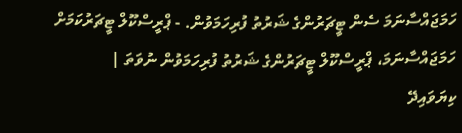ހަމަޖައްސާނަމަ ސެން ޓީޗަރުންގެ ޝަރުތު ފުރިހަމަވުން. - ޕްރީސްކޫލް ޓީޗަރުކަމަށް ހަމަޖައްސާނަމަ، ޕްރީސްކޫލް ޓީޗަރުންގެ ޝަރުތު ފުރިހަމަވުން ނުވަތަ |
ކިޔަވައިދޭ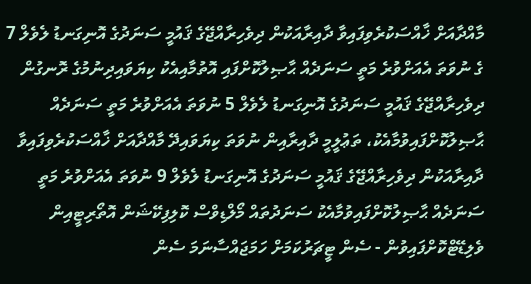މާއްދާއަށް ޚާއްސަކުރެވިފައިވާ ދާއިރާއަކުން ދިވެހިރާއްޖޭގެ ޤައުމީ ސަނަދުގެ އޮނިގަނޑު ލެވެލް 7 ގެ ނުވަތަ އެއަށްވުރެ މަތީ ސަނަދެއް ޙާޞިލުކޮށްފައި އޮތުމާއިއެކު ކިޔަވައިދިނުމުގެ ރޮނގުން ދިވެހިރާއްޖޭގެ ޤައުމީ ސަނަދުގެ އޮނިގަނޑު ލެވެލް 5 ނުވަތަ އެއަށްވުރެ މަތީ ސަނަދެއް ޙާޞިލުކޮށްފައިވުމާއެކު، ތަޢުލީމީ ދާއިރާއިން ނުވަތަ ކިޔަވައިދޭ މާއްދާއަށް ޚާއްސަކުރެވިފައިވާ ދާއިރާއަކުން ދިވެހިރާއްޖޭގެ ޤައުމީ ސަނަދުގެ އޮނިގަނޑު ލެވެލް 9 ނުވަތަ އެއަށްވުރެ މަތީ ސަނަދެއް ޙާޞިލުކޮށްފައިވުމާއެކު ސަނަދުތައް މޯލްޑިވްސް ކޮލިފިކޭޝަން އޮތޯރިޓީއިން ވެލިޑޭޓްކޮށްފައިވުން - ސެން ޓީޗަރުކަމަށް ހަމަޖައްސާނަމަ ސެން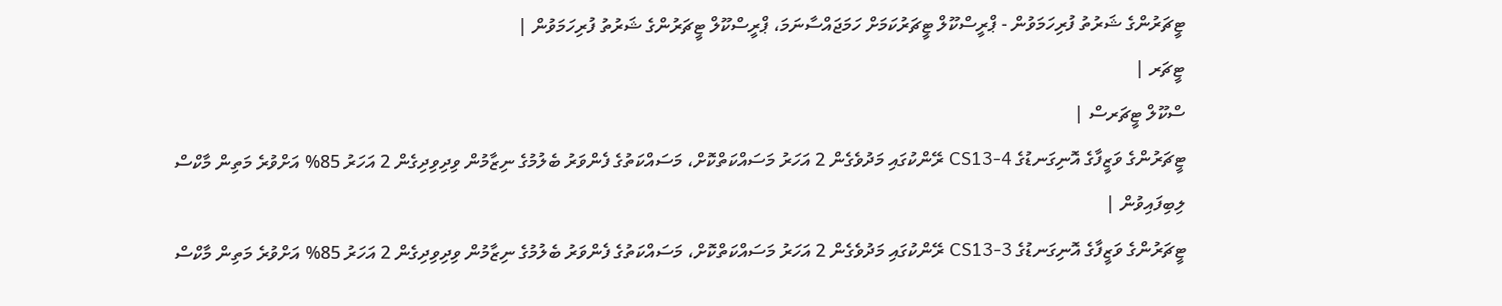ޓީޗަރުންގެ ޝަރުތު ފުރިހަމަވުން - ޕްރީސްކޫލް ޓީޗަރުކަމަށް ހަމަޖައްސާނަމަ، ޕްރީސްކޫލް ޓީޗަރުންގެ ޝަރުތު ފުރިހަމަވުން |
ޓީޗަރ |
ސްކޫލް ޓީޗަރސް |
ޓީޗަރުންގެ ވަޒީފާގެ އޮނިގަނޑުގެ CS13-4 ރޭންކުގައި މަދުވެގެން 2 އަހަރު މަސައްކަތްކޮށް، މަސައްކަތުގެ ފެންވަރު ބެލުމުގެ ނިޒާމުން ވިދިވިދިގެން 2 އަހަރު 85% އަށްވުރެ މަތިން މާކްސް ލިބިފައިވުން |
ޓީޗަރުންގެ ވަޒީފާގެ އޮނިގަނޑުގެ CS13-3 ރޭންކުގައި މަދުވެގެން 2 އަހަރު މަސައްކަތްކޮށް، މަސައްކަތުގެ ފެންވަރު ބެލުމުގެ ނިޒާމުން ވިދިވިދިގެން 2 އަހަރު 85% އަށްވުރެ މަތިން މާކްސް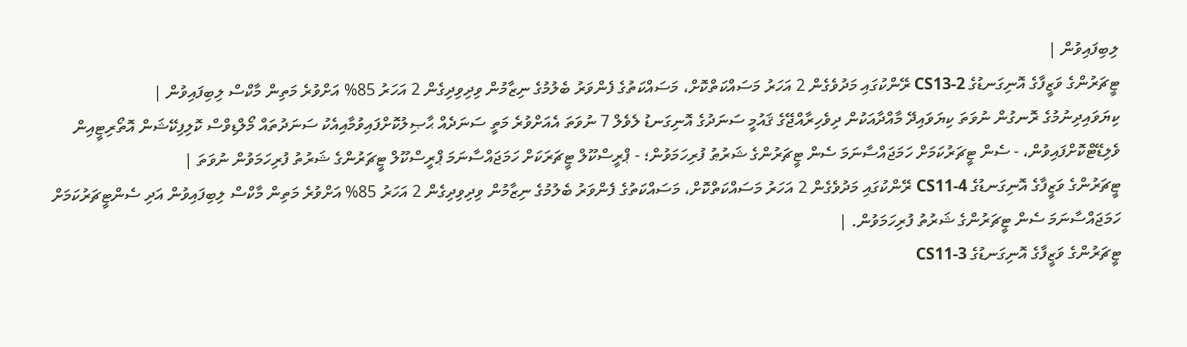ލިބިފައިވުން |
ޓީޗަރުންގެ ވަޒީފާގެ އޮނިގަނޑުގެ CS13-2 ރޭންކުގައި މަދުވެގެން 2 އަހަރު މަސައްކަތްކޮށް، މަސައްކަތުގެ ފެންވަރު ބެލުމުގެ ނިޒާމުން ވިދިވިދިގެން 2 އަހަރު 85% އަށްވުރެ މަތިން މާކްސް ލިބިފައިވުން |
ކިޔަވައިދިނުމުގެ ރޮނގުން ނުވަތަ ކިޔަވައިދޭ މާއްދާއަކުން ދިވެހިރާއްޖޭގެ ޤައުމީ ސަނަދުގެ އޮނިގަނޑު ލެވެލް 7 ނުވަތަ އެއަށްވުރެ މަތީ ސަނަދެއް ޙާޞިލުކޮށްފައިވުމާއިއެކު ސަނަދުތައް މޯލްޑިވްސް ކޮލިފިކޭޝަން އޮތޯރިޓީއިން ވެލިޑޭޓްކޮށްފައިވުން، - ސެން ޓީޗަރުކަމަށް ހަމަޖައްސާނަމަ ސެން ޓީޗަރުންގެ ޝަރުޠު ފުރިހަމަވުން؛ - ޕްރީސްކޫލް ޓީޗަރަކަށް ހަމަޖައްސާނަމަ ޕްރީސްކޫލް ޓީޗަރުންގެ ޝަރުތު ފުރިހަމަވުން ނުވަތަ |
ޓީޗަރުންގެ ވަޒީފާގެ އޮނިގަނޑުގެ CS11-4 ރޭންކުގައި މަދުވެގެން 2 އަހަރު މަސައްކަތްކޮށް، މަސައްކަތުގެ ފެންވަރު ބެލުމުގެ ނިޒާމުން ވިދިވިދިގެން 2 އަހަރު 85% އަށްވުރެ މަތިން މާކްސް ލިބިފައިވުން އަދި ސެންޓީޗަރުކަމަށް ހަމަޖައްސާނަމަ ސެން ޓީޗަރުންގެ ޝަރުތު ފުރިހަމަވުން. |
ޓީޗަރުންގެ ވަޒީފާގެ އޮނިގަނޑުގެ CS11-3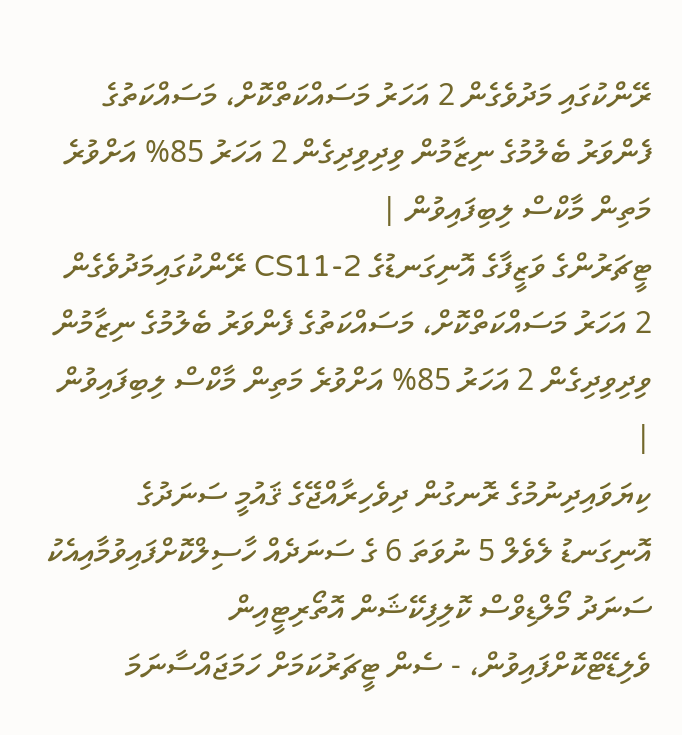ރޭންކުގައި މަދުވެގެން 2 އަހަރު މަސައްކަތްކޮށް، މަސައްކަތުގެ ފެންވަރު ބެލުމުގެ ނިޒާމުން ވިދިވިދިގެން 2 އަހަރު 85% އަށްވުރެ މަތިން މާކްސް ލިބިފައިވުން |
ޓީޗަރުންގެ ވަޒީފާގެ އޮނިގަނޑުގެ CS11-2 ރޭންކުގައިމަދުވެގެން 2 އަހަރު މަސައްކަތްކޮށް، މަސައްކަތުގެ ފެންވަރު ބެލުމުގެ ނިޒާމުން ވިދިވިދިގެން 2 އަހަރު 85% އަށްވުރެ މަތިން މާކްސް ލިބިފައިވުން |
ކިޔަވައިދިނުމުގެ ރޮނގުން ދިވެހިރާއްޖޭގެ ޤައުމީ ސަނަދުގެ އޮނިގަނޑު ލެވެލް 5 ނުވަތަ 6 ގެ ސަނަދެއް ހާސިލްކޮށްފައިވުމާއިއެކު ސަނަދު މޯލްޑިވްސް ކޮލިފިކޭޝަން އޮތޯރިޓީއިން ވެލިޑޭޓްކޮށްފައިވުން، - ސެން ޓީޗަރުކަމަށް ހަމަޖައްސާނަމަ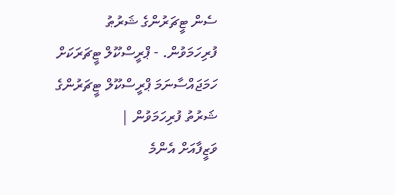ސެން ޓީޗަރުންގެ ޝަރުޠު ފުރިހަމަވުން. - ޕްރީސްކޫލް ޓީޗަރަކަށް ހަމަޖައްސާނަމަ ޕްރީސްކޫލް ޓީޗަރުންގެ ޝަރުތު ފުރިހަމަވުން |
ވަޒީފާއަށް އެންމެ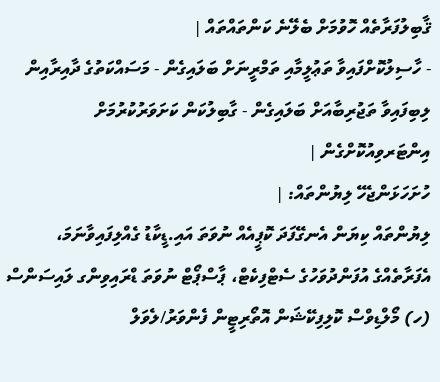ޤާބިލުފަރާތެއް ހޮވުމަށް ބެލޭނެ ކަންތައްތައް |
- ހާސިލުކޮށްފައިވާ ތަޢުލީމާއި ތަމްރީނަށް ބަލައިގެން - މަސައްކަތުގެ ދާއިރާއިން ލިބިފައިވާ ތަޖުރިބާއަށް ބަލައިގެން - ގާބިލުކަން ކަށަވަރުކުރުމަށް އިންޓަރވިއުކޮށްގެން |
ހުށަހަޅަންޖެހޭ ލިޔުންތައް: |
ލިޔުންތައް ކިޔަން އެނގޭފަދަ ކޮޕީއެއް ނުވަތަ އައި.ޑީކާޑު ގެއްލިފައިވާނަމަ، އެފަރާތެއްގެ އުފަންދުވަހުގެ ސެޓްފިކެޓް، ޕާސްޕޯޓް ނުވަތަ ޑްރައިވިންގ ލައިސަންސް
(ހ) މޯލްޑިވްސް ކޮލިފިކޭޝަން އޮތޯރިޓީން ފެންވަރު/ލެވަލް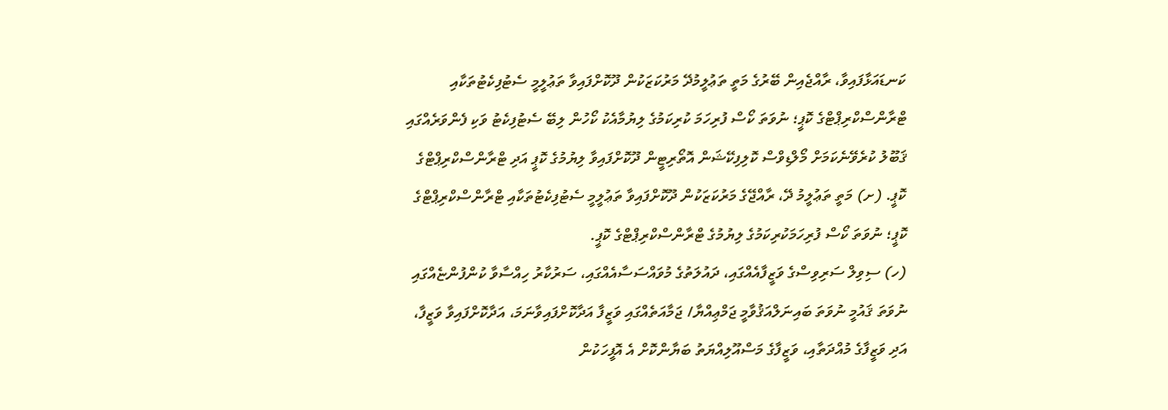ކަނޑައަޅާފައިވާ، ރާއްޖެއިން ބޭރުގެ މަތީ ތަޢުލީމުދޭ މަރުކަޒަކުން ދޫކޮށްފައިވާ ތަޢުލީމީ ސެޓުފިކެޓުތަކާއި ޓްރާންސްކްރިޕްޓްގެ ކޮޕީ؛ ނުވަތަ ކޯސް ފުރިހަމަ ކުރިކަމުގެ ލިޔުމާއެކު ކޯހުން ލިބޭ ސެޓުފިކެޓު ވަކި ފެންވަރެއްގައި ޤަބޫލު ކުރެވޭނެކަމަށް މޯލްޑިވްސް ކޮލިފިކޭޝަން އޮތޯރިޓީން ދޫކޮށްފައިވާ ލިޔުމުގެ ކޮޕީ އަދި ޓްރާންސްކްރިޕްޓްގެ ކޮޕީ. (ށ) މަތީ ތަޢުލީމު ދޭ، ރާއްޖޭގެ މަރުކަޒަކުން ދޫކޮށްފައިވާ ތަޢުލީމީ ސެޓުފިކެޓުތަކާއި ޓްރާންސްކްރިޕްޓްގެ ކޮޕީ؛ ނުވަތަ ކޯސް ފުރިހަމަކުރިކަމުގެ ލިޔުމުގެ ޓްރާންސްކްރިޕްޓްގެ ކޮޕީ.
(ހ) ސިވިލް ސަރިވިސްގެ ވަޒީފާއެއްގައި، ދައުލަތުގެ މުވައްސަސާއެއްގައި، ސަރުކާރު ހިއްސާވާ ކުންފުންޏެއްގައި ނުވަތަ ޤައުމީ ނުވަތަ ބައިނަލްއަޤުވާމީ ޖަމްޢިއްޔާ/ ޖަމާއަތެއްގައި ވަޒީފާ އަދާކޮށްފައިވާނަމަ، އަދާކޮށްފައިވާ ވަޒީފާ، އަދި ވަޒީފާގެ މުއްދަތާއި، ވަޒީފާގެ މަސްއޫލިއްޔަތު ބަޔާންކޮށް އެ އޮފީހަކުން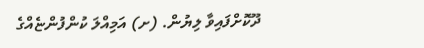ދޫކޮށްފައިވާ ލިޔުން. (ށ) އަމިއްލަ ކުންފުންޏެއްގެ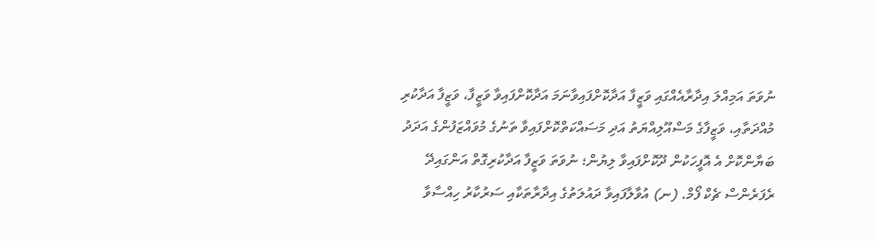ނުވަތަ އަމިއްލަ އިދާރާއެއްގައި ވަޒީފާ އަދާކޮށްފައިވާނަމަ އަދާކޮށްފައިވާ ވަޒީފާ، ވަޒީފާ އަދާކުރި މުއްދަތާއި، ވަޒީފާގެ މަސްއޫލިއްޔަތު އަދި މަސައްކަތްކޮށްފައިވާ ތަނުގެ މުވައްޒަފުންގެ އަދަދު ބަޔާންކޮށް އެ އޮފީހަކުން ދޫކޮށްފައިވާ ލިޔުން؛ ނުވަތަ ވަޒީފާ އަދާކުރިގޮތް އަންގައިދޭ ރެފަރެންސް ޗެކް ފޯމް. (ނ) އުވާލާފައިވާ ދައުލަތުގެ އިދާރާތަކާއި ސަރުކާރު ހިއްސާވާ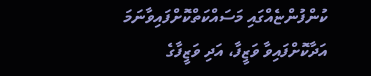ކުންފުންޏެއްގައި މަސައްކަތްކޮށްފައިވާނަމަ އަދާކޮށްފައިވާ ވަޒީފާ، އަދި ވަޒީފާގެ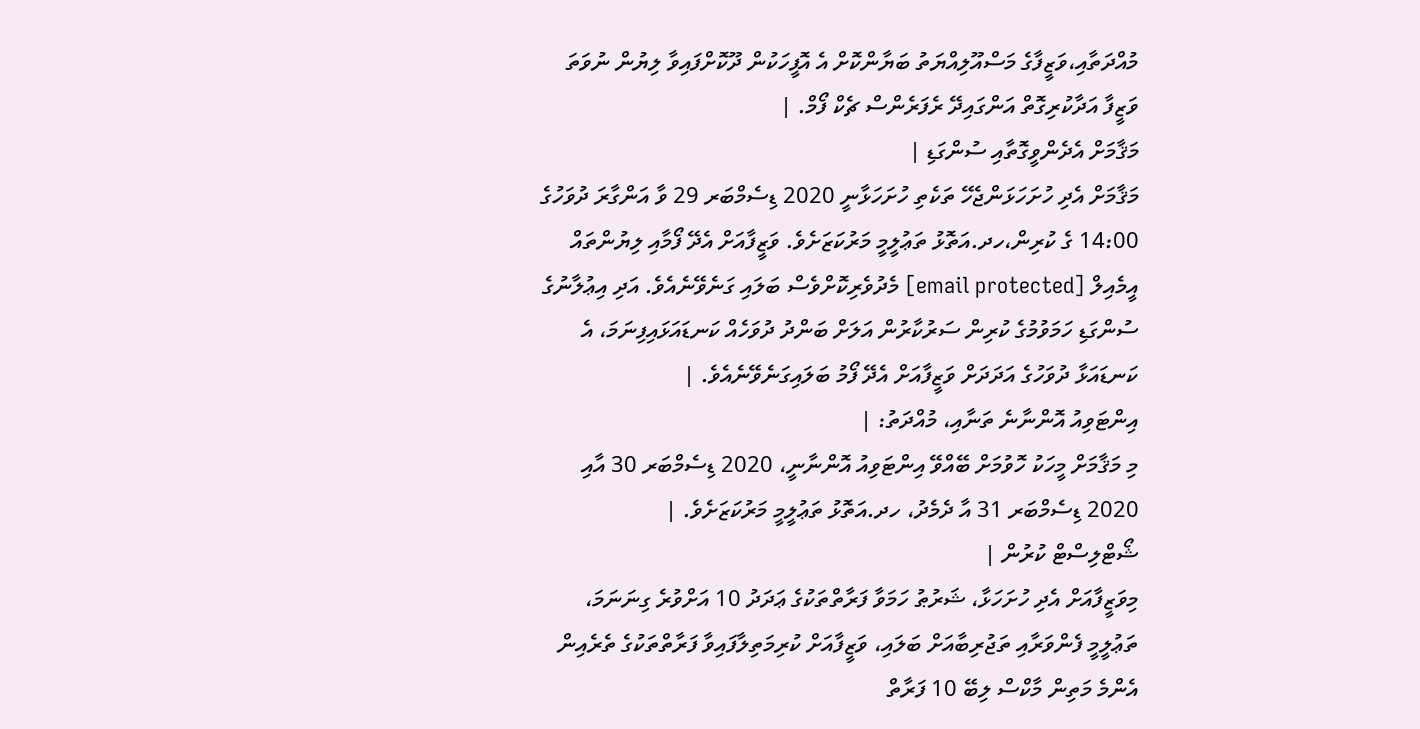މުއްދަތާއި،ވަޒީފާގެ މަސްއޫލިއްޔަތު ބަޔާންކޮށް އެ އޮފީހަކުން ދޫކޮށްފައިވާ ލިޔުން ނުވަތަ ވަޒީފާ އަދާކުރިގޮތް އަންގައިދޭ ރެފަރެންސް ޗެކް ފޯމް. |
މަޤާމަށް އެދެންވީގޮތާއި ސުންގަޑި |
މަޤާމަށް އެދި ހުށަހަޅަންޖެހޭ ތަކެތި ހުށަހަޅާނީ 2020 ޑިސެމްބަރ 29 ވާ އަންގާރަ ދުވަހުގެ 14:00 ގެ ކުރިން،ހދ.އަތޮޅު ތަޢުލީމީ މަރުކަޒަށެވެ. ވަޒީފާއަށް އެދޭ ފޯމާއި ލިޔުންތައް އީމެއިލް [email protected] މެދުވެރިކޮށްވެސް ބަލައި ގަނެވޭނެއެވެ. އަދި އިޢުލާނުގެ ސުންގަޑި ހަމަވުމުގެ ކުރިން ސަރުކާރުން އަލަށް ބަންދު ދުވަހެއް ކަނޑައަޅައިފިނަމަ، އެ ކަނޑައަޅާ ދުވަހުގެ އަދަދަށް ވަޒީފާއަށް އެދޭ ފޯމު ބަލައިގަނެވޭނެއެވެ. |
އިންޓަވިއު އޮންނާނެ ތަނާއި، މުއްދަތު: |
މި މަޤާމަށް މީހަކު ހޮވުމަށް ބޭއްވޭ އިންޓަވިއު އޮންނާނީ، 2020 ޑިސެމްބަރ 30 އާއި 2020 ޑިސެމްބަރ 31 އާ ދެމެދު، ހދ.އަތޮޅު ތަޢުލީމީ މަރުކަޒަށެވެ. |
ޝޯޓްލިސްޓް ކުރުން |
މިވަޒީފާއަށް އެދި ހުށަހަޅާ، ޝަރުޠު ހަމަވާ ފަރާތްތަކުގެ ޢަދަދު 10 އަށްވުރެ ގިނަނަމަ، ތަޢުލީމީ ފެންވަރާއި ތަޖުރިބާއަށް ބަލައި، ވަޒީފާއަށް ކުރިމަތިލާފައިވާ ފަރާތްތަކުގެ ތެރެއިން އެންމެ މަތިން މާކްސް ލިބޭ 10 ފަރާތް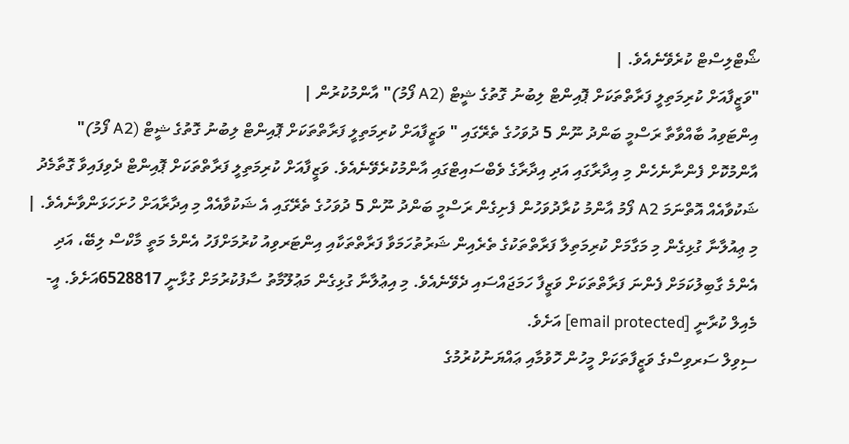ޝޯޓްލިސްޓް ކުރެވޭނެއެވެ. |
"ވަޒީފާއަށް ކުރިމަތިލީ ފަރާތްތަކަށް ޕޮއިންޓް ލިބުނު ގޮތުގެ ޝީޓް (A2 ފޯމު)" އާންމުކުރުން |
އިންޓަވިއު ބާއްވާތާ ރަސްމީ ބަންދު ނޫން 5 ދުވަހުގެ ތެރޭގައި " ވަޒީފާއަށް ކުރިމަތިލީ ފަރާތްތަކަށް ޕޮއިންޓް ލިބުނު ގޮތުގެ ޝީޓް (A2 ފޯމު)" އާންމުކޮށް ފެންނާނެހެން މި އިދާރާގައި އަދި އިދާރާގެ ވެބްސައިޓްގައި އާންމުކުރެވޭނެއެވެ. ވަޒީފާއަށް ކުރިމަތިލީ ފަރާތްތަކަށް ޕޮއިންޓް ދެވިފައިވާ ގޮތާމެދު ޝަކުވާއެއް އޮތްނަމަ A2 ފޯމު އާންމު ކުރާދުވަހުން ފެށިގެން ރަސްމީ ބަންދު ނޫން 5 ދުވަހުގެ ތެރޭގައި އެ ޝަކުވާއެއް މި އިދާރާއަށް ހުށަހަޅަންވާނެއެވެ. |
މި ޢިއުލާނާ ގުޅިގެން މި މަގާމަށް ކުރިމަތިލާ ފަރާތްތަކުގެ ތެރެއިން ޝަރުތުހަމަވާ ފަރާތްތަކާއި އިންޓަރވިއު ކުރުމަށްފަހު އެންމެ މަތީ މާކްސް ލިބޭ، އަދި އެންމެ ގާބިލުކަމަށް ފެންނަ ފަރާތްތަކަށް ވަޒީފާ ހަމަޖައްސައި ދެވޭނެއެވެ. މި އިޢުލާނާ ގުޅިގެން މަޢުލޫމާތު ސާފުކުރުމަށް ގުޅާނީ 6528817އަށެވެ. އީ-މެއިލް ކުރާނީ [email protected] އަށެވެ.
ސިވިލް ސަރވިސްގެ ވަޒީފާތަކަށް މީހުން ހޮވުމާއި ޢައްޔަނުކުރުމުގެ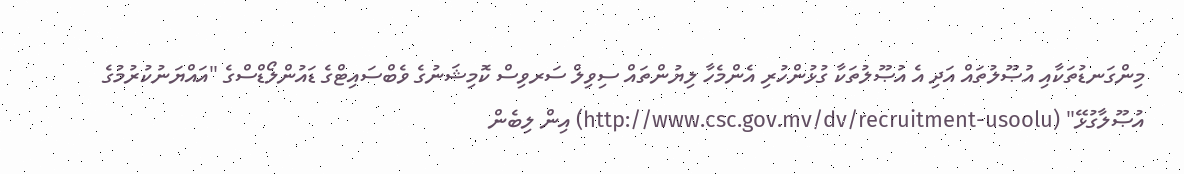މިންގަނޑުތަކާއި އުޞޫލުތައް އަދި އެ އުޞޫލުތަކާ ގުޅުންހުރި އެންމެހާ ލިޔުންތައް ސިވިލް ސަރވިސް ކޮމިޝަނުގެ ވެބްސައިޓްގެ ޑައުންލޯޑްސްގެ "އައްޔަނުކުރުމުގެ އުޞޫލާގުޅޭ" (http://www.csc.gov.mv/dv/recruitment-usoolu) އިން ލިބެން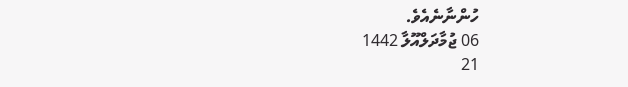ހުންނާނެއެވެ.
06 ޖުމާދަލްއޫލާ 1442
21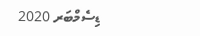ޑިސެމްބަރ 2020